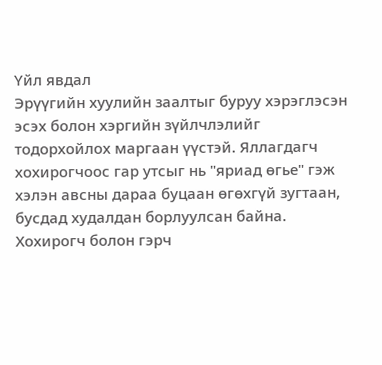Үйл явдал
Эрүүгийн хуулийн заалтыг буруу хэрэглэсэн эсэх болон хэргийн зүйлчлэлийг тодорхойлох маргаан үүстэй. Яллагдагч хохирогчоос гар утсыг нь "яриад өгье" гэж хэлэн авсны дараа буцаан өгөхгүй зугтаан, бусдад худалдан борлуулсан байна. Хохирогч болон гэрч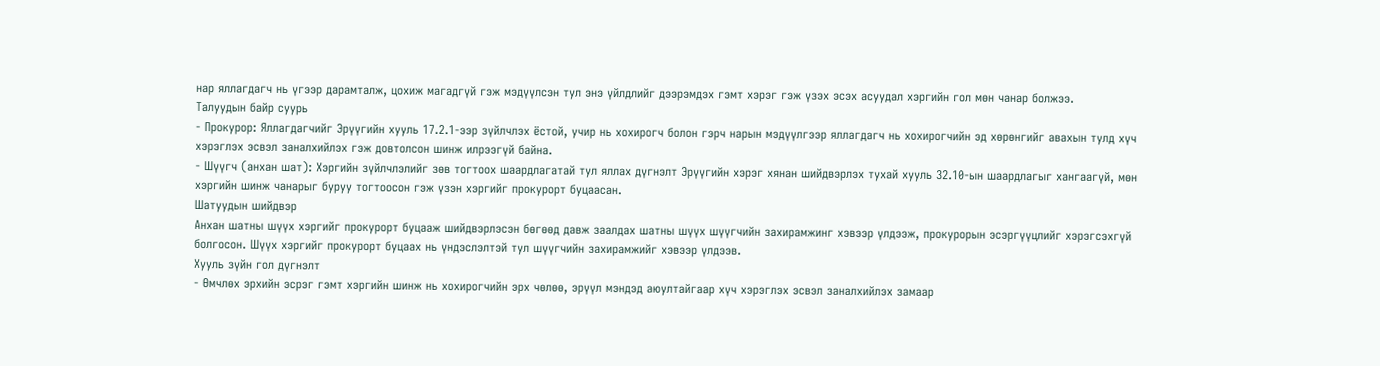нар яллагдагч нь үгээр дарамталж, цохиж магадгүй гэж мэдүүлсэн тул энэ үйлдлийг дээрэмдэх гэмт хэрэг гэж үзэх эсэх асуудал хэргийн гол мөн чанар болжээ.
Талуудын байр суурь
- Прокурор: Яллагдагчийг Эрүүгийн хууль 17.2.1-ээр зүйлчлэх ёстой, учир нь хохирогч болон гэрч нарын мэдүүлгээр яллагдагч нь хохирогчийн эд хөрөнгийг авахын тулд хүч хэрэглэх эсвэл заналхийлэх гэж довтолсон шинж илрээгүй байна.
- Шүүгч (анхан шат): Хэргийн зүйлчлэлийг зөв тогтоох шаардлагатай тул яллах дүгнэлт Эрүүгийн хэрэг хянан шийдвэрлэх тухай хууль 32.10-ын шаардлагыг хангаагүй, мөн хэргийн шинж чанарыг буруу тогтоосон гэж үзэн хэргийг прокурорт буцаасан.
Шатуудын шийдвэр
Анхан шатны шүүх хэргийг прокурорт буцааж шийдвэрлэсэн бөгөөд давж заалдах шатны шүүх шүүгчийн захирамжинг хэвээр үлдээж, прокурорын эсэргүүцлийг хэрэгсэхгүй болгосон. Шүүх хэргийг прокурорт буцаах нь үндэслэлтэй тул шүүгчийн захирамжийг хэвээр үлдээв.
Хууль зүйн гол дүгнэлт
- Өмчлөх эрхийн эсрэг гэмт хэргийн шинж нь хохирогчийн эрх чөлөө, эрүүл мэндэд аюултайгаар хүч хэрэглэх эсвэл заналхийлэх замаар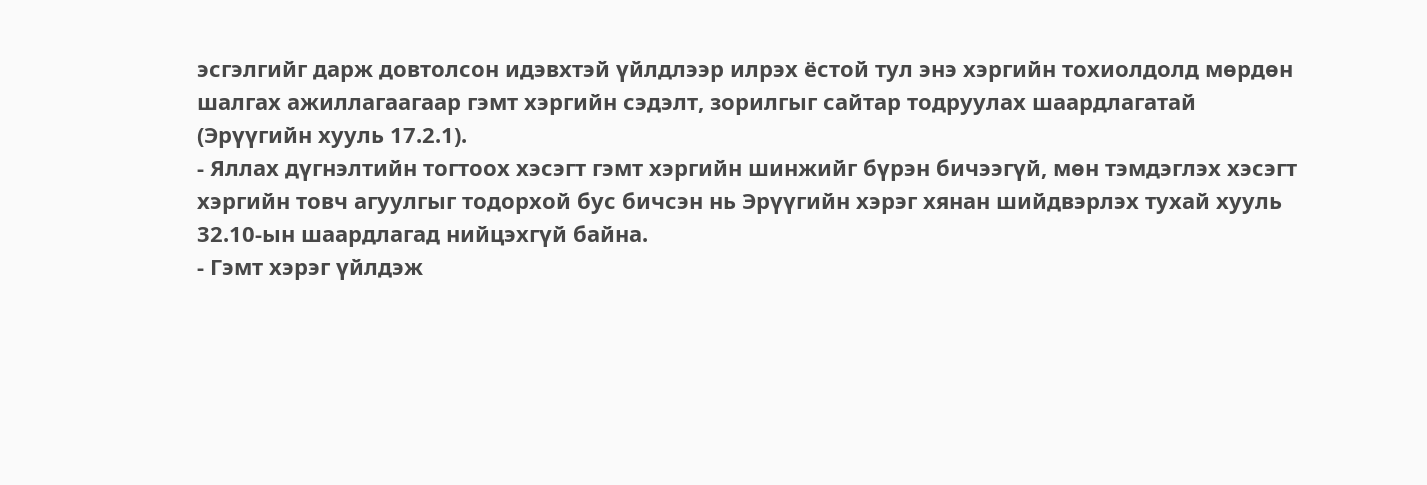эсгэлгийг дарж довтолсон идэвхтэй үйлдлээр илрэх ёстой тул энэ хэргийн тохиолдолд мөрдөн шалгах ажиллагаагаар гэмт хэргийн сэдэлт, зорилгыг сайтар тодруулах шаардлагатай (Эрүүгийн хууль 17.2.1).
- Яллах дүгнэлтийн тогтоох хэсэгт гэмт хэргийн шинжийг бүрэн бичээгүй, мөн тэмдэглэх хэсэгт хэргийн товч агуулгыг тодорхой бус бичсэн нь Эрүүгийн хэрэг хянан шийдвэрлэх тухай хууль 32.10-ын шаардлагад нийцэхгүй байна.
- Гэмт хэрэг үйлдэж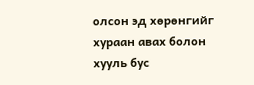олсон эд хөрөнгийг хураан авах болон хууль бус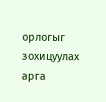орлогыг зохицуулах арга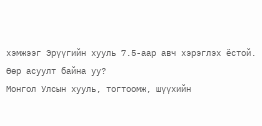хэмжээг Эрүүгийн хууль 7.5-аар авч хэрэглэх ёстой.
Өөр асуулт байна уу?
Монгол Улсын хууль, тогтоомж, шүүхийн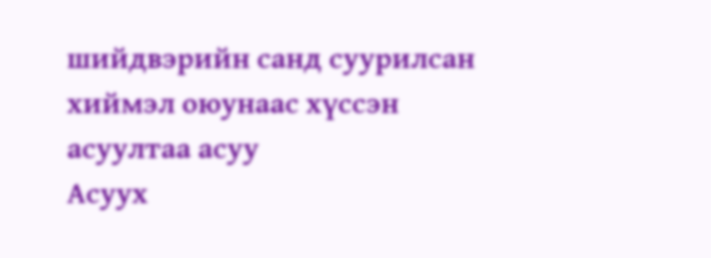шийдвэрийн санд суурилсан хиймэл оюунаас хүссэн асуултаа асуу
Асуух